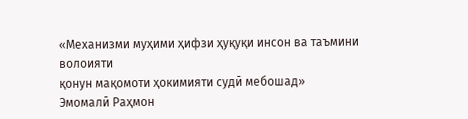«Механизми муҳими ҳифзи ҳуқуқи инсон ва таъмини волоияти
қонун мақомоти ҳокимияти судӣ мебошад»
Эмомалӣ Раҳмон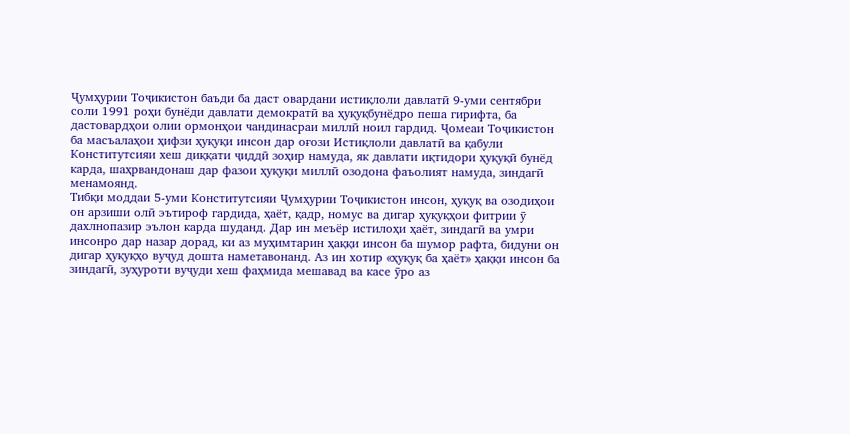Ҷумҳурии Тоҷикистон баъди ба даст овардани истиқлоли давлатӣ 9-уми сентябри соли 1991 роҳи бунёди давлати демократӣ ва ҳуқуқбунёдро пеша гирифта, ба дастовардҳои олии ормонҳои чандинасраи миллӣ ноил гардид. Ҷомеаи Тоҷикистон ба масъалаҳои ҳифзи ҳуқуқи инсон дар оғози Истиқлоли давлатӣ ва қабули Конститутсияи хеш диққати ҷиддӣ зоҳир намуда, як давлати иқтидори ҳуқуқӣ бунёд карда, шаҳрвандонаш дар фазои ҳуқуқи миллӣ озодона фаъолият намуда, зиндагӣ менамоянд.
Тибқи моддаи 5-уми Конститутсияи Ҷумҳурии Тоҷикистон инсон, ҳуқуқ ва озодиҳои он арзиши олӣ эътироф гардида, ҳаёт, қадр, номус ва дигар ҳуқуқҳои фитрии ӯ дахлнопазир эълон карда шуданд. Дар ин меъёр истилоҳи ҳаёт, зиндагӣ ва умри инсонро дар назар дорад, ки аз муҳимтарин ҳаққи инсон ба шумор рафта, бидуни он дигар ҳуқуқҳо вуҷуд дошта наметавонанд. Аз ин хотир «ҳуқуқ ба ҳаёт» ҳаққи инсон ба зиндагӣ, зуҳуроти вуҷуди хеш фаҳмида мешавад ва касе ӯро аз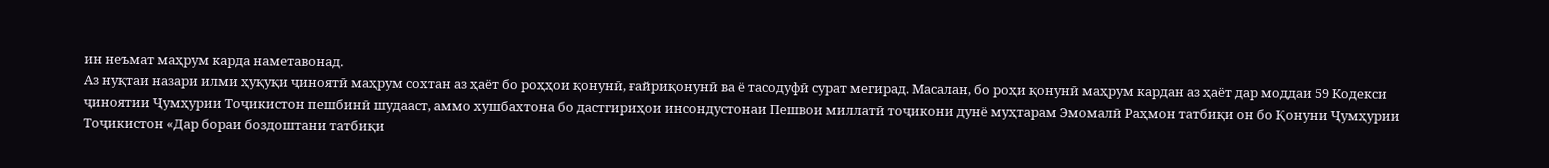ин неъмат маҳрум карда наметавонад.
Аз нуқтаи назари илми ҳуқуқи ҷиноятӣ маҳрум сохтан аз ҳаёт бо роҳҳои қонунӣ, ғайриқонунӣ ва ё тасодуфӣ сурат мегирад. Масалан, бо роҳи қонунӣ маҳрум кардан аз ҳаёт дар моддаи 59 Кодекси ҷиноятии Ҷумҳурии Тоҷикистон пешбинӣ шудааст, аммо хушбахтона бо дастгириҳои инсондустонаи Пешвои миллатӣ тоҷикони дунё муҳтарам Эмомалӣ Раҳмон татбиқи он бо Қонуни Ҷумҳурии Тоҷикистон «Дар бораи боздоштани татбиқи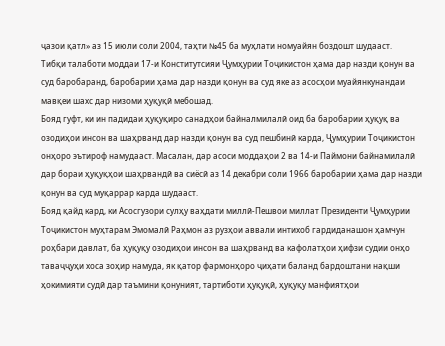ҷазои қатл» аз 15 июли соли 2004, таҳти №45 ба муҳлати номуайян боздошт шудааст.
Тибқи талаботи моддаи 17-и Конститутсияи Ҷумҳурии Тоҷикистон ҳама дар назди қонун ва суд баробаранд, баробарии ҳама дар назди қонун ва суд яке аз асосҳои муайянкунандаи мавқеи шахс дар низоми ҳуқуқӣ мебошад.
Бояд гуфт, ки ин падидаи ҳуқуқиро санадҳои байналмилалӣ оид ба баробарии ҳуқуқ ва озодиҳои инсон ва шаҳрванд дар назди қонун ва суд пешбинӣ карда, Ҷумҳурии Тоҷикистон онҳоро эътироф намудааст. Масалан, дар асоси моддаҳои 2 ва 14-и Паймони байнамилалӣ дар бораи ҳуқуқҳои шаҳрвандӣ ва сиёсӣ аз 14 декабри соли 1966 баробарии ҳама дар назди қонун ва суд муқаррар карда шудааст.
Бояд қайд кард, ки Асосгузори сулҳу ваҳдати миллӣ-Пешвои миллат Президенти Ҷумҳурии Тоҷикистон муҳтарам Эмомалӣ Раҳмон аз рузҳои аввали интихоб гардиданашон ҳамчун роҳбари давлат, ба ҳуқуқу озодиҳои инсон ва шаҳрванд ва кафолатҳои ҳифзи судии онҳо таваҷҷуҳи хоса зоҳир намуда, як қатор фармонҳоро ҷиҳати баланд бардоштани нақши ҳокимияти судӣ дар таъмини қонуният, тартиботи ҳуқуқӣ, ҳуқуқу манфиятҳои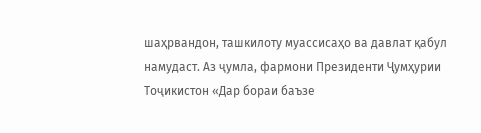шаҳрвандон, ташкилоту муассисаҳо ва давлат қабул намудаст. Аз ҷумла, фармони Президенти Ҷумҳурии Тоҷикистон «Дар бораи баъзе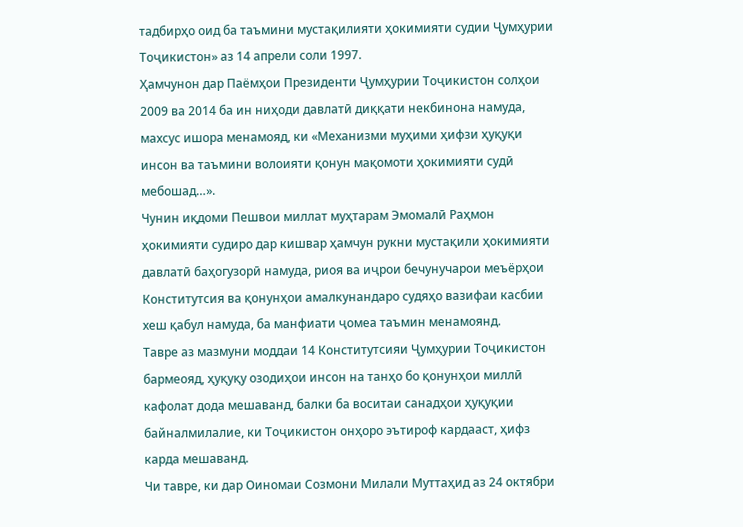тадбирҳо оид ба таъмини мустақилияти ҳокимияти судии Ҷумҳурии Тоҷикистон» аз 14 апрели соли 1997.
Ҳамчунон дар Паёмҳои Президенти Ҷумҳурии Тоҷикистон солҳои 2009 ва 2014 ба ин ниҳоди давлатӣ диққати некбинона намуда, махсус ишора менамояд, ки «Механизми муҳими ҳифзи ҳуқуқи инсон ва таъмини волоияти қонун мақомоти ҳокимияти судӣ мебошад…».
Чунин иқдоми Пешвои миллат муҳтарам Эмомалӣ Раҳмон ҳокимияти судиро дар кишвар ҳамчун рукни мустақили ҳокимияти давлатӣ баҳогузорӣ намуда, риоя ва иҷрои бечунучарои меъёрҳои Конститутсия ва қонунҳои амалкунандаро судяҳо вазифаи касбии хеш қабул намуда, ба манфиати ҷомеа таъмин менамоянд.
Тавре аз мазмуни моддаи 14 Конститутсияи Ҷумҳурии Тоҷикистон бармеояд, ҳуқуқу озодиҳои инсон на танҳо бо қонунҳои миллӣ кафолат дода мешаванд, балки ба воситаи санадҳои ҳуқуқии байналмилалие, ки Тоҷикистон онҳоро эътироф кардааст, ҳифз карда мешаванд.
Чи тавре, ки дар Оиномаи Созмони Милали Муттаҳид аз 24 октябри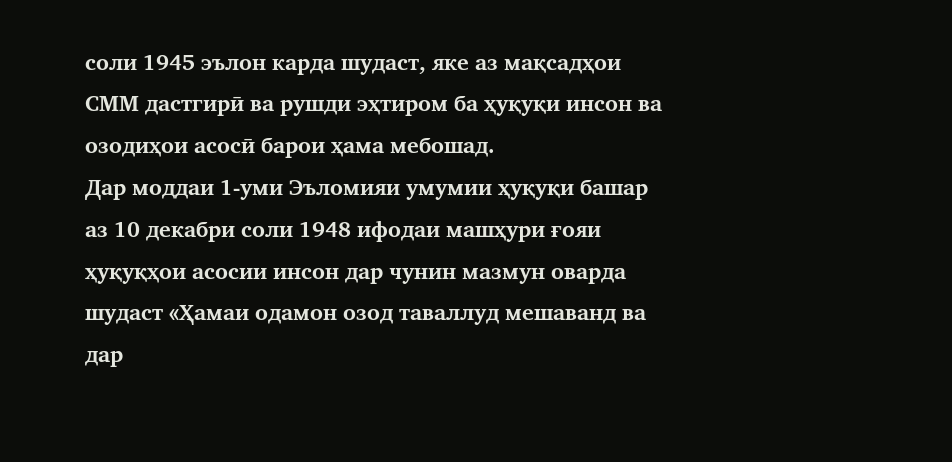соли 1945 эълон карда шудаст, яке аз мақсадҳои СММ дастгирӣ ва рушди эҳтиром ба ҳуқуқи инсон ва озодиҳои асосӣ барои ҳама мебошад.
Дар моддаи 1-уми Эъломияи умумии ҳуқуқи башар аз 10 декабри соли 1948 ифодаи машҳури ғояи ҳуқуқҳои асосии инсон дар чунин мазмун оварда шудаст «Ҳамаи одамон озод таваллуд мешаванд ва дар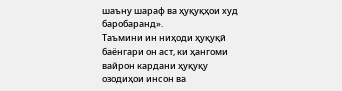шаъну шараф ва ҳуқуқҳои худ баробаранд».
Таъмини ин ниҳоди ҳуқуқӣ баёнгари он аст, ки ҳангоми вайрон кардани ҳуқуқу озодиҳои инсон ва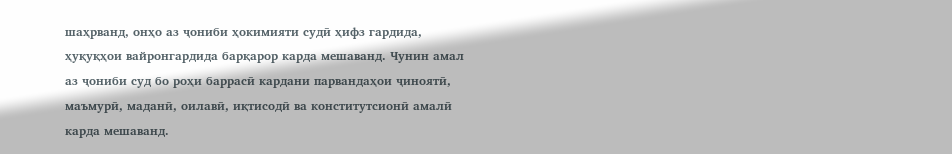шаҳрванд, онҳо аз ҷониби ҳокимияти судӣ ҳифз гардида, ҳуқуқҳои вайронгардида барқарор карда мешаванд. Чунин амал аз ҷониби суд бо роҳи баррасӣ кардани парвандаҳои ҷиноятӣ, маъмурӣ, маданӣ, оилавӣ, иқтисодӣ ва конститутсионӣ амалӣ карда мешаванд.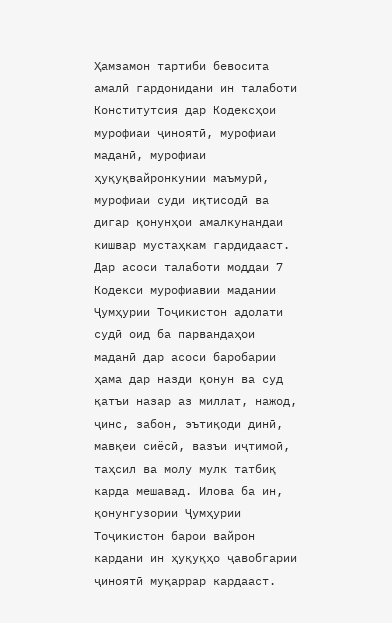Ҳамзамон тартиби бевосита амалӣ гардонидани ин талаботи Конститутсия дар Кодексҳои мурофиаи ҷиноятӣ, мурофиаи маданӣ, мурофиаи ҳуқуқвайронкунии маъмурӣ, мурофиаи суди иқтисодӣ ва дигар қонунҳои амалкунандаи кишвар мустаҳкам гардидааст.
Дар асоси талаботи моддаи 7 Кодекси мурофиавии мадании Ҷумҳурии Тоҷикистон адолати судӣ оид ба парвандаҳои маданӣ дар асоси баробарии ҳама дар назди қонун ва суд қатъи назар аз миллат, нажод, ҷинс, забон, эътиқоди динӣ, мавқеи сиёсӣ, вазъи иҷтимоӣ, таҳсил ва молу мулк татбиқ карда мешавад. Илова ба ин, қонунгузории Ҷумҳурии Тоҷикистон барои вайрон кардани ин ҳуқуқҳо ҷавобгарии ҷиноятӣ муқаррар кардааст.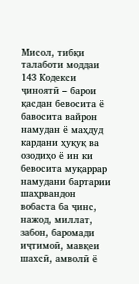Мисол, тибқи талаботи моддаи 143 Кодекси ҷиноятӣ – барои қасдан бевосита ё бавосита вайрон намудан ё маҳдуд кардани ҳуқуқ ва озодиҳо ё ин ки бевосита муқаррар намудани бартарии шаҳрвандон вобаста ба ҷинс, нажод, миллат, забон, баромади иҷтимоӣ, мавқеи шахсӣ, амволӣ ё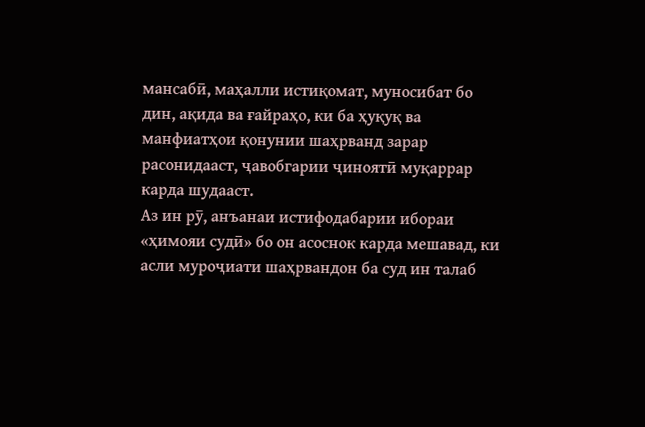мансабӣ, маҳалли истиқомат, муносибат бо дин, ақида ва ғайраҳо, ки ба ҳуқуқ ва манфиатҳои қонунии шаҳрванд зарар расонидааст, ҷавобгарии ҷиноятӣ муқаррар карда шудааст.
Аз ин рӯ, анъанаи истифодабарии ибораи «ҳимояи судӣ» бо он асоснок карда мешавад, ки асли муроҷиати шаҳрвандон ба суд ин талаб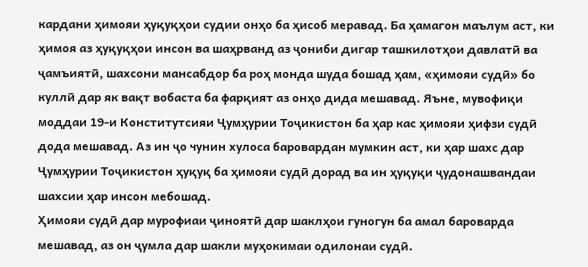кардани ҳимояи ҳуқуқҳои судии онҳо ба ҳисоб меравад. Ба ҳамагон маълум аст, ки ҳимоя аз ҳуқуқҳои инсон ва шаҳрванд аз ҷониби дигар ташкилотҳои давлатӣ ва ҷамъиятӣ, шахсони мансабдор ба роҳ монда шуда бошад ҳам, «ҳимояи судӣ» бо куллӣ дар як вақт вобаста ба фарқият аз онҳо дида мешавад. Яъне, мувофиқи моддаи 19-и Конститутсияи Ҷумҳурии Тоҷикистон ба ҳар кас ҳимояи ҳифзи судӣ дода мешавад. Аз ин ҷо чунин хулоса баровардан мумкин аст, ки ҳар шахс дар Ҷумҳурии Тоҷикистон ҳуқуқ ба ҳимояи судӣ дорад ва ин ҳуқуқи ҷудонашвандаи шахсии ҳар инсон мебошад.
Ҳимояи судӣ дар мурофиаи ҷиноятӣ дар шаклҳои гуногун ба амал бароварда мешавад, аз он ҷумла дар шакли муҳокимаи одилонаи судӣ.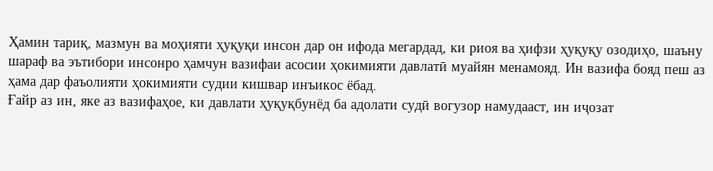Ҳамин тариқ, мазмун ва моҳияти ҳуқуқи инсон дар он ифода мегардад, ки риоя ва ҳифзи ҳуқуқу озодиҳо, шаъну шараф ва эътибори инсонро ҳамчун вазифаи асосии ҳокимияти давлатӣ муайян менамояд. Ин вазифа бояд пеш аз ҳама дар фаъолияти ҳокимияти судии кишвар инъикос ёбад.
Ғайр аз ин, яке аз вазифаҳое, ки давлати ҳуқуқбунёд ба адолати судӣ вогузор намудааст, ин иҷозат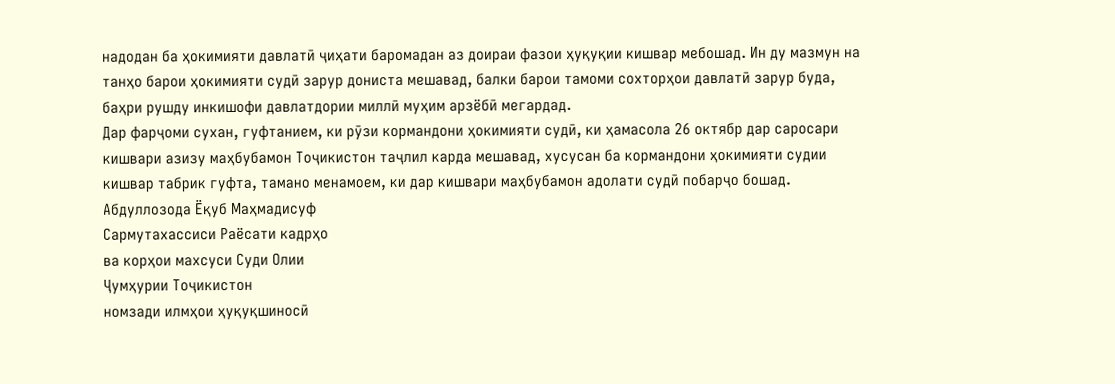надодан ба ҳокимияти давлатӣ ҷиҳати баромадан аз доираи фазои ҳуқуқии кишвар мебошад. Ин ду мазмун на танҳо барои ҳокимияти судӣ зарур дониста мешавад, балки барои тамоми сохторҳои давлатӣ зарур буда, баҳри рушду инкишофи давлатдории миллӣ муҳим арзёбӣ мегардад.
Дар фарҷоми сухан, гуфтанием, ки рӯзи кормандони ҳокимияти судӣ, ки ҳамасола 26 октябр дар саросари кишвари азизу маҳбубамон Тоҷикистон таҷлил карда мешавад, хусусан ба кормандони ҳокимияти судии кишвар табрик гуфта, тамано менамоем, ки дар кишвари маҳбубамон адолати судӣ побарҷо бошад.
Абдуллозода Ёқуб Маҳмадисуф
Сармутахассиси Раёсати кадрҳо
ва корҳои махсуси Суди Олии
Ҷумҳурии Тоҷикистон
номзади илмҳои ҳуқуқшиносӣ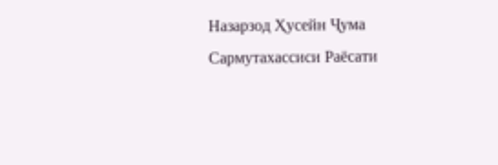Назарзод Ҳусейн Ҷума
Сармутахассиси Раёсати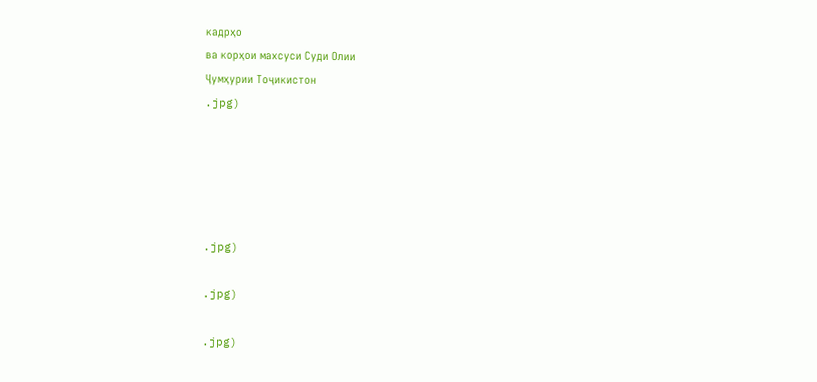кадрҳо
ва корҳои махсуси Суди Олии
Ҷумҳурии Тоҷикистон
.jpg)





.jpg)

.jpg)

.jpg)